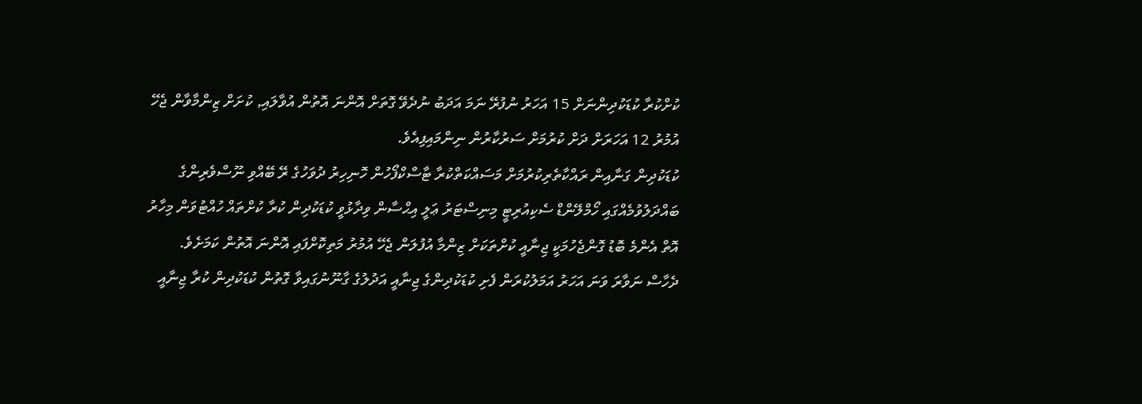ކުށްކުރާ ކުޑަކުދިންނަށް 15 އަހަރު ނުފުރޭ ނަމަ އަދަބު ނުދެވޭ ގޮތަށް އޮންނަ އޮތުން އުވާލައި, ކުށަށް ޒިންމާވާން ޖެހޭ އުމުރު 12 އަހަރަށް ދަށް ކުރުމަށް ސަރުކާރުން ނިންމައިފިއެވެ.
ކުޑަކުދިން ގަނާއިން ރައްކާތެރިކުރުމަށް މަސައްކަތްކުރާ ޓާސްކްފޯހުން ހޮނިހިރު ދުވަހުގެ ރޭ ބޭއްވި ނޫސްވެރިންގެ ބައްދަލުވުމެއްގައި ހޯމްލޭންޑް ސެކިއުރިޓީ މިނިސްޓަރު ޢަލީ އިޙްސާން ވިދާޅުވީ ކުޑަކުދިން ކުރާ ކުށްތައް ހުއްޓުވަން މިހާރު އޮތް އެންމެ ބޮޑު ގޮންޖެހުމަކީ ޖިނާއީ ކުށްތަކަށް ޒިންމާ އުފުލަން ޖެހޭ އުމުރު މަތިކޮށްފައި އޮންނަ އޮތުން ކަމަށެވެ.
ދެހާސް ނަވާރަ ވަނަ އަހަރު އަމަލުކުރަން ފެށި ކުޑަކުދިންގެ ޖިނާއީ އަދުލުގެ ގާނޫނުގައިވާ ގޮތުން ކުޑަކުދިން ކުރާ ޖިނާއީ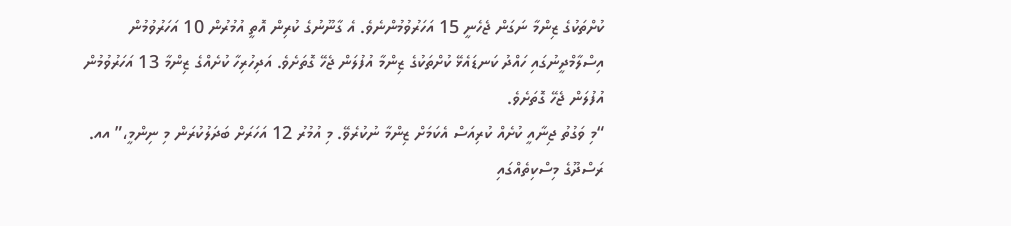ކުށްތަކުގެ ޒިންމާ ނަގަން ޖެހެނީ 15 އަހަރުވުމުންނެވެ. އެ ގާނޫނުގެ ކުރިން އޮތީ އުމުރުން 10 އަހަރުވުމުން އިސްލާމްދީނުގައި ހައްދު ކަނޑައެޅޭ ކުށްތަކުގެ ޒިންމާ އުފުލަން ޖެހޭ ގޮތަށެވެ. އަދިހުރިހާ ކުށެއްގެ ޒިންމާ 13 އަހަރުވުމުން އުފުލަން ޖެހޭ ގޮތަށެވެ.
“މި ވަގުތު ޖިނާއީ ކުށެއް ކުރިއަސް އެކަމަށް ޒިންމާ ނުކުރެވޭ. މި އުމުރު 12 އަހަރަށް ބަދަލުކުރަން މި ނިންމީ،” އއ. ރަސްދޫގެ މިސްކިތެއްގައި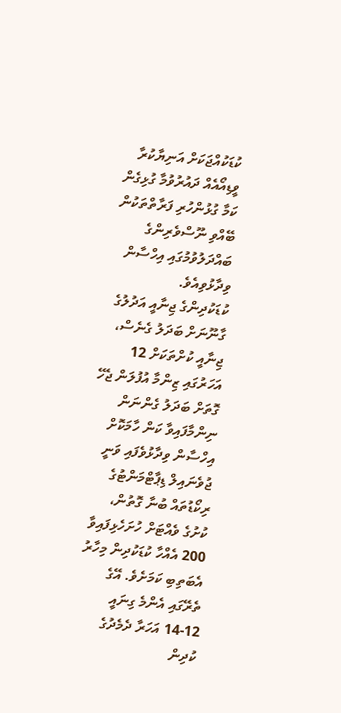ކުޑަކުއްޖަކަށް އަނިޔާކުރާ ވީޑިއޯއެއް ދައުރުވުމާ ގުޅިގެން ކަމާ ގުޅުންހުރި ފަރާތްތަކުން ބޭއްވި ނޫސްވެރިންގެ ބައްދަލުވުމުގައި އިހްސާން ވިދާޅުވިއެވެ.
ކުޑަކުދިންގެ ޖިނާއީ އަދުލުގެ ގާނޫނަށް ބަދަލު ގެނެސް، ޖިނާއީ ކުށްތަކަށް 12 އަހަރުގައި ޒިންމާ އުފުލަން ޖެހޭ ގޮތަށް ބަދަލު ގެންނަން ނިންމާފައިވާ ކަން ހާމަކޮށް އިހްސާން ވިދާޅުވެފައި ވަނީ ޖުވެނައިލް ޑިޕާޓްމަންޓުގެ ރިކޯޑުތައް ބުނާ ގޮތުން، ކުށުގެ ވެއްޓަށް ހުށަހެޅިފައިވާ 200 އެއްހާ ކުޑަކުދިން މިހާރު އެބަތިބި ކަމަށެވެ. އޭގެ ތެރޭގައި އެންމެ ގިނައީ 12-14 އަހަރާ ދެމެދުގެ ކުދިން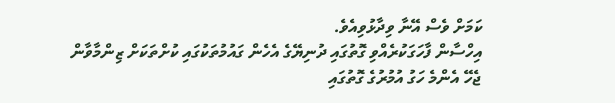ކަމަށް ވެސް އޭނާ ވިދާޅުވިއެވެ.
އިހްސާން ފާހަގަކުރެއްވި ގޮތުގައި ދުނިޔޭގެ އެހެން ގައުމުތަކުގައި ކުށްތަކަށް ޒިންމާވާން ޖެހޭ އެންމެ ހަގު އުމުރުގެ ގޮތުގައި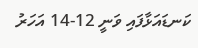ކަނޑައަޅާފައި ވަނީ 12-14 އަހަރު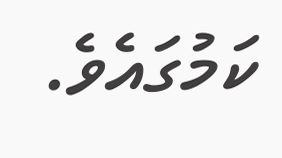ކަމުގައެވެ.